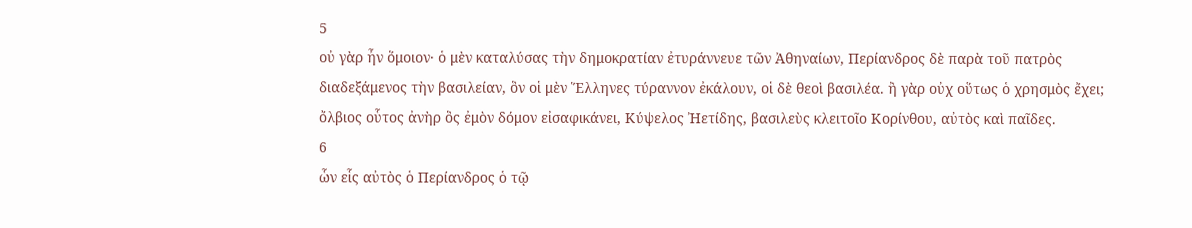5
οὐ γὰρ ἦν ὅμοιον· ὁ μὲν καταλύσας τὴν δημοκρατίαν ἐτυράννευε τῶν Ἀθηναίων, Περίανδρος δὲ παρὰ τοῦ πατρὸς διαδεξάμενος τὴν βασιλείαν, ὃν οἱ μὲν Ἕλληνες τύραννον ἐκάλουν, οἱ δὲ θεοὶ βασιλέα. ἢ γὰρ οὐχ οὕτως ὁ χρησμὸς ἔχει; ὄλβιος οὗτος ἀνὴρ ὃς ἐμὸν δόμον εἰσαφικάνει, Κύψελος Ἠετίδης, βασιλεὺς κλειτοῖο Κορίνθου, αὐτὸς καὶ παῖδες.
6
ὧν εἷς αὐτὸς ὁ Περίανδρος ὁ τῷ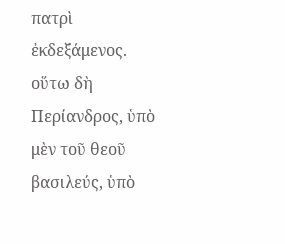πατρὶ ἐκδεξάμενος. οὕτω δὴ Περίανδρος, ὑπὸ μὲν τοῦ θεοῦ βασιλεύς, ὑπὸ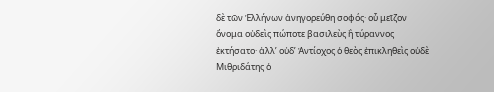δὲ τῶν Ἑλλήνων ἀνηγορεύθη σοφός· οὗ μεῖζον ὄνομα οὐδεὶς πώποτε βασιλεὺς ἢ τύραννος ἐκτήσατο· ἀλλ’ οὐδ’ Ἀντίοχος ὁ θεὸς ἐπικληθεὶς οὐδὲ Μιθριδάτης ὁ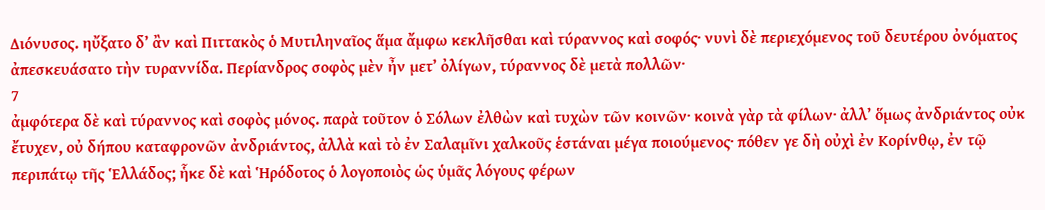Διόνυσος. ηὔξατο δ’ ἂν καὶ Πιττακὸς ὁ Μυτιληναῖος ἅμα ἄμφω κεκλῆσθαι καὶ τύραννος καὶ σοφός· νυνὶ δὲ περιεχόμενος τοῦ δευτέρου ὀνόματος ἀπεσκευάσατο τὴν τυραννίδα. Περίανδρος σοφὸς μὲν ἦν μετ’ ὀλίγων, τύραννος δὲ μετὰ πολλῶν·
7
ἀμφότερα δὲ καὶ τύραννος καὶ σοφὸς μόνος. παρὰ τοῦτον ὁ Σόλων ἐλθὼν καὶ τυχὼν τῶν κοινῶν· κοινὰ γὰρ τὰ φίλων· ἀλλ’ ὅμως ἀνδριάντος οὐκ ἔτυχεν, οὐ δήπου καταφρονῶν ἀνδριάντος, ἀλλὰ καὶ τὸ ἐν Σαλαμῖνι χαλκοῦς ἑστάναι μέγα ποιούμενος· πόθεν γε δὴ οὐχὶ ἐν Κορίνθῳ, ἐν τῷ περιπάτῳ τῆς Ἑλλάδος; ἧκε δὲ καὶ Ἡρόδοτος ὁ λογοποιὸς ὡς ὑμᾶς λόγους φέρων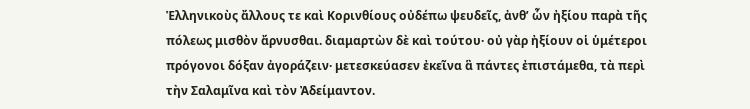Ἑλληνικοὺς ἄλλους τε καὶ Κορινθίους οὐδέπω ψευδεῖς, ἀνθ’ ὧν ἠξίου παρὰ τῆς πόλεως μισθὸν ἄρνυσθαι. διαμαρτὼν δὲ καὶ τούτου· οὐ γὰρ ἠξίουν οἱ ὑμέτεροι πρόγονοι δόξαν ἀγοράζειν· μετεσκεύασεν ἐκεῖνα ἃ πάντες ἐπιστάμεθα, τὰ περὶ τὴν Σαλαμῖνα καὶ τὸν Ἀδείμαντον.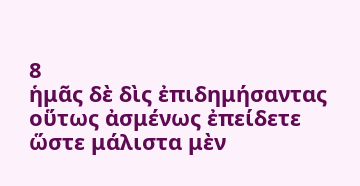8
ἡμᾶς δὲ δὶς ἐπιδημήσαντας οὕτως ἀσμένως ἐπείδετε ὥστε μάλιστα μὲν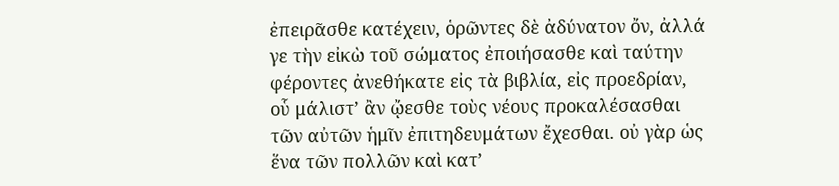ἐπειρᾶσθε κατέχειν, ὁρῶντες δὲ ἀδύνατον ὄν, ἀλλά γε τὴν εἰκὼ τοῦ σώματος ἐποιήσασθε καὶ ταύτην φέροντες ἀνεθήκατε εἰς τὰ βιβλία, εἰς προεδρίαν, οὗ μάλιστ’ ἂν ᾤεσθε τοὺς νέους προκαλέσασθαι τῶν αὐτῶν ἡμῖν ἐπιτηδευμάτων ἔχεσθαι. οὐ γὰρ ὡς ἕνα τῶν πολλῶν καὶ κατ’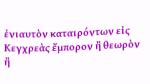ἐνιαυτὸν καταιρόντων εἰς Κεγχρεὰς ἔμπορον ἢ θεωρὸν ἢ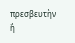πρεσβευτὴν ἢ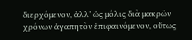διερχόμενον, ἀλλ’ ὡς μόλις διὰ μακρῶν χρόνων ἀγαπητὸν ἐπιφαινόμενον, οὕτως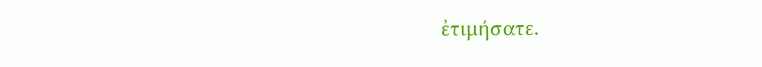ἐτιμήσατε.